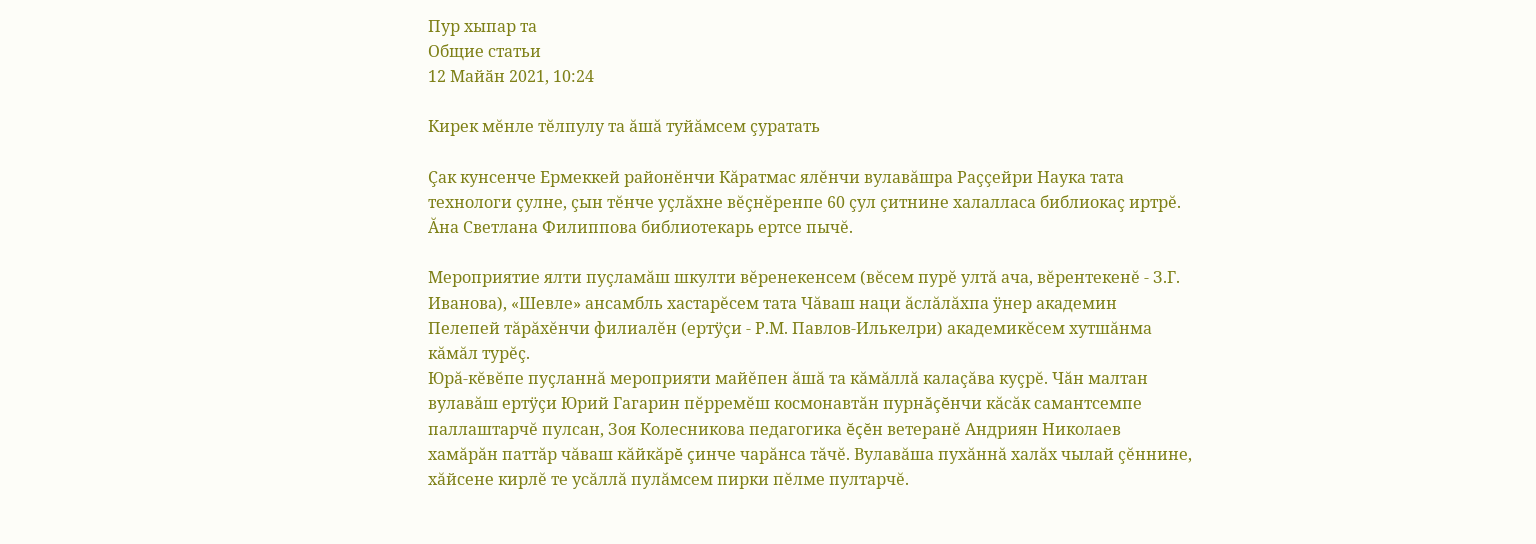Пур хыпар та
Общие статьи
12 Майӑн 2021, 10:24

Кирек мĕнле тĕлпулу та ăшă туйăмсем çуратать

Çак кунсенче Ермеккей районĕнчи Кăратмас ялĕнчи вулавăшра Раççейри Наука тата технологи çулне, çын тĕнче уçлăхне вĕçнĕренпе 60 çул çитнине халалласа библиокаç иртрĕ. Ăна Светлана Филиппова библиотекарь ертсе пычĕ.

Мероприятие ялти пуçламăш шкулти вĕренекенсем (вĕсем пурĕ ултă ача, вĕрентекенĕ - З.Г. Иванова), «Шевле» ансамбль хастарĕсем тата Чăваш наци ăслăлăхпа ÿнер академин Пелепей тăрăхĕнчи филиалĕн (ертÿçи - Р.М. Павлов-Илькелри) академикĕсем хутшăнма кăмăл турĕç.
Юрă-кĕвĕпе пуçланнă мероприяти майĕпен ăшă та кăмăллă калаçăва куçрĕ. Чăн малтан вулавăш ертÿçи Юрий Гагарин пĕрремĕш космонавтăн пурнăçĕнчи кăсăк самантсемпе паллаштарчĕ пулсан, Зоя Колесникова педагогика ĕçĕн ветеранĕ Андриян Николаев хамăрăн паттăр чăваш кăйкăрĕ çинче чарăнса тăчĕ. Вулавăша пухăннă халăх чылай çĕннине, хăйсене кирлĕ те усăллă пулăмсем пирки пĕлме пултарчĕ.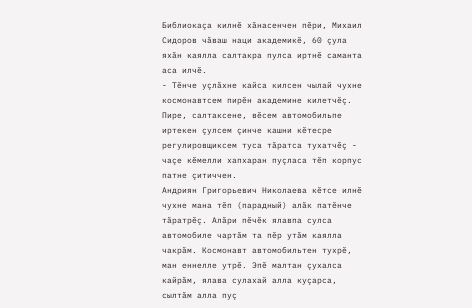Библиокаçа килнĕ хăнасенчен пĕри, Михаил Сидоров чăваш наци академикĕ, 60 çула яхăн каялла салтакра пулса иртнĕ саманта аса илчĕ.
- Тĕнче уçлăхне кайса килсен чылай чухне космонавтсем пирĕн академине килетчĕç. Пире, салтаксене, вĕсем автомобильпе иртекен çулсем çинче кашни кĕтесре регулировщиксем туса тăратса тухатчĕç - чаçе кĕмелли хапхаран пуçласа тĕп корпус патне çитиччен.
Андриян Григорьевич Николаева кĕтсе илнĕ чухне мана тĕп (парадный) алăк патĕнче тăратрĕç. Алăри пĕчĕк ялавпа сулса автомобиле чартăм та пĕр утăм каялла чакрăм. Космонавт автомобильтен тухрĕ, ман еннелле утрĕ. Эпĕ малтан çухалса кайрăм, ялава сулахай алла куçарса, сылтăм алла пуç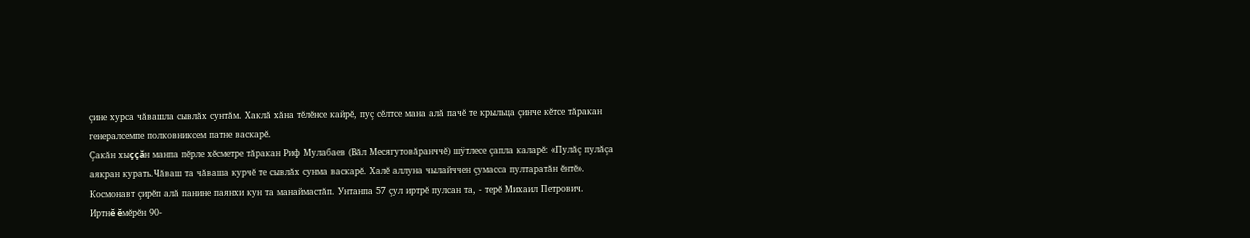çине хурса чăвашла сывлăх сунтăм. Хаклă хăна тĕлĕнсе кайрĕ, пуç сĕлтсе мана алă пачĕ те крыльца çинче кĕтсе тăракан генералсемпе полковниксем патне васкарĕ.
Çакăн хыççăн манпа пĕрле хĕсметре тăракан Риф Мулабаев (Вăл Месягутовăранччĕ) шÿтлесе çапла каларĕ: «Пулăç пулăçа аякран курать.Чăваш та чăваша курчĕ те сывлăх сунма васкарĕ. Халĕ аллуна чылайччен çумасса пултаратăн ĕнтĕ».
Космонавт çирĕп алă панине паянхи кун та манаймастăп. Унтанпа 57 çул иртрĕ пулсан та, - терĕ Михаил Петрович.
Иртнĕ ĕмĕрĕн 90-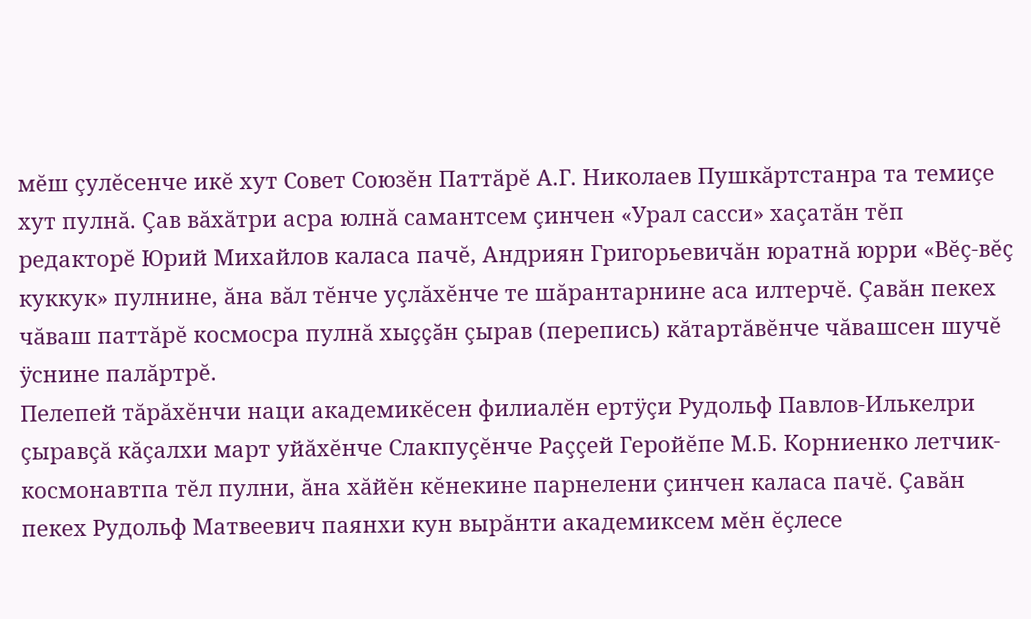мĕш çулĕсенче икĕ хут Совет Союзĕн Паттăрĕ А.Г. Николаев Пушкăртстанра та темиçе хут пулнă. Çав вăхăтри асра юлнă самантсем çинчен «Урал сасси» хаçатăн тĕп редакторĕ Юрий Михайлов каласа пачĕ, Андриян Григорьевичăн юратнă юрри «Вĕç-вĕç куккук» пулнине, ăна вăл тĕнче уçлăхĕнче те шăрантарнине аса илтерчĕ. Çавăн пекех чăваш паттăрĕ космосра пулнă хыççăн çырав (перепись) кăтартăвĕнче чăвашсен шучĕ ÿснине палăртрĕ.
Пелепей тăрăхĕнчи наци академикĕсен филиалĕн ертÿçи Рудольф Павлов-Илькелри çыравçă кăçалхи март уйăхĕнче Слакпуçĕнче Раççей Геройĕпе М.Б. Корниенко летчик-космонавтпа тĕл пулни, ăна хăйĕн кĕнекине парнелени çинчен каласа пачĕ. Çавăн пекех Рудольф Матвеевич паянхи кун вырăнти академиксем мĕн ĕçлесе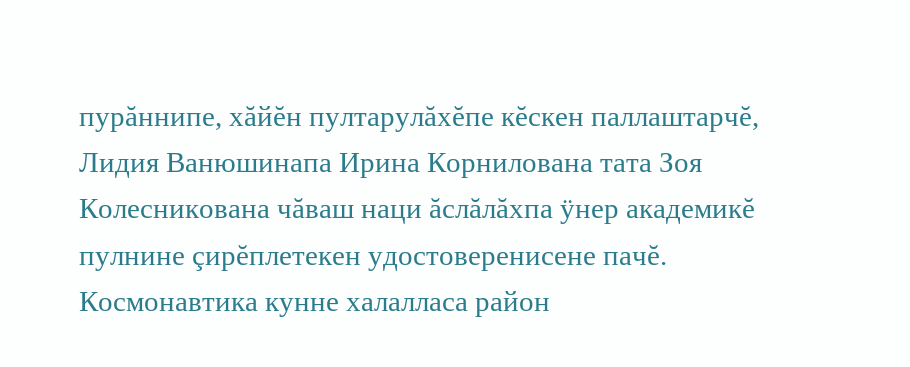пурăннипе, хăйĕн пултарулăхĕпе кĕскен паллаштарчĕ, Лидия Ванюшинапа Ирина Корнилована тата Зоя Колесникована чăваш наци ăслăлăхпа ÿнер академикĕ пулнине çирĕплетекен удостоверенисене пачĕ.
Космонавтика кунне халалласа район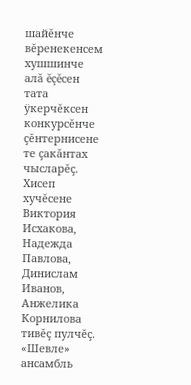шайĕнче вĕренекенсем хушшинче алă ĕçĕсен тата ÿкерчĕксен конкурсĕнче çĕнтернисене те çакăнтах чысларĕç. Хисеп хучĕсене Виктория Исхакова, Надежда Павлова, Динислам Иванов, Анжелика Корнилова тивĕç пулчĕç.
«Шевле» ансамбль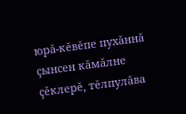юрă-кĕвĕпе пухăннă çынсен кăмăлне çĕклерĕ, тĕлпулăва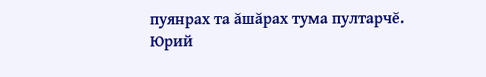пуянрах та ăшăрах тума пултарчĕ.
Юрий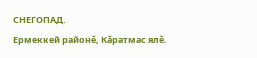СНЕГОПАД.
Ермеккей районĕ, Кăратмас ялĕ.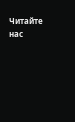Читайте нас